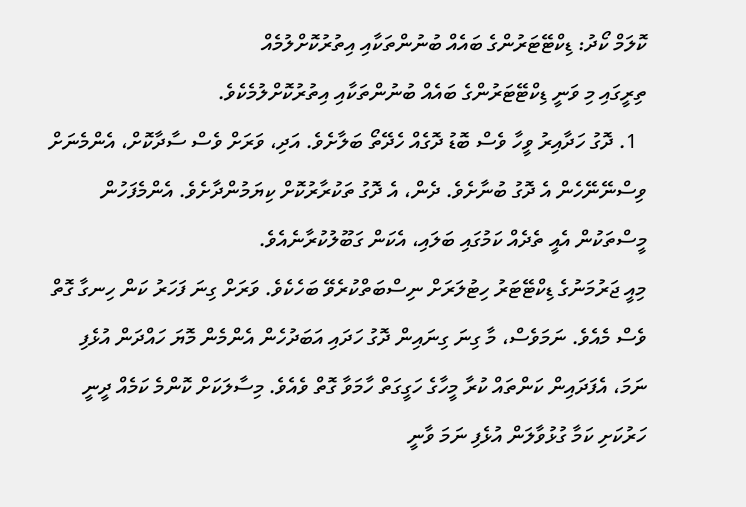ކޮލަމް ކޯދު: ޑިކްޓޭޓަރުންގެ ބައެއް ބުނުންތަކާއި އިތުރުކޮށްލުމެއް
ތިރީގައި މި ވަނީ ޑިކްޓޭޓަރުންގެ ބައެއް ބުނުންތަކާއި އިތުރުކޮށްލުމެކެވެ.
  1. ދޮގު ހަދާއިރު ވީހާ ވެސް ބޮޑު ދޮގެއް ހެދޭތޯ ބަލާށެވެ. އަދި، ވަރަށް ވެސް ސާދާކޮށް، އެންމެނަށް ވިސްނޭނޭހެން އެ ދޮގު ބުނާށެވެ. ދެން، އެ ދޮގު ތަކުރާރުކޮށް ކިޔަމުންދާށެވެ. އެންމެފަހުން މީސްތަކުން އެއީ ތެދެއް ކަމުގައި ބަލައި، އެކަން ގަބޫލުކުރާނެއެވެ.
މިއީ ޖަރުމަނުގެ ޑިކްޓޭޓަރު ހިޓުލަރަށް ނިސްބަތްކުރެވޭ ބަހެކެވެ. ވަރަށް ގިނަ ފަހަރު ކަން ހިނގާ ގޮތް ވެސް މެއެވެ. ނަމަވެސް، މާ ގިނަ ގިނައިން ދޮގު ހަދައި އަބަދުހެން އެންމެން މޮޔަ ހައްދަން އުޅެފި ނަމަ، އެފަދައިން ކަންތައް ކުރާ މީހާގެ ހަގީގަތް ހާމަވާ ގޮތް ވެއެވެ. މިސާލަކަށް ކޮންމެ ކަމެއް ދީނީ ހަރުކަށި ކަމާ ގުޅުވާލަން އުޅެފި ނަމަ ވާނީ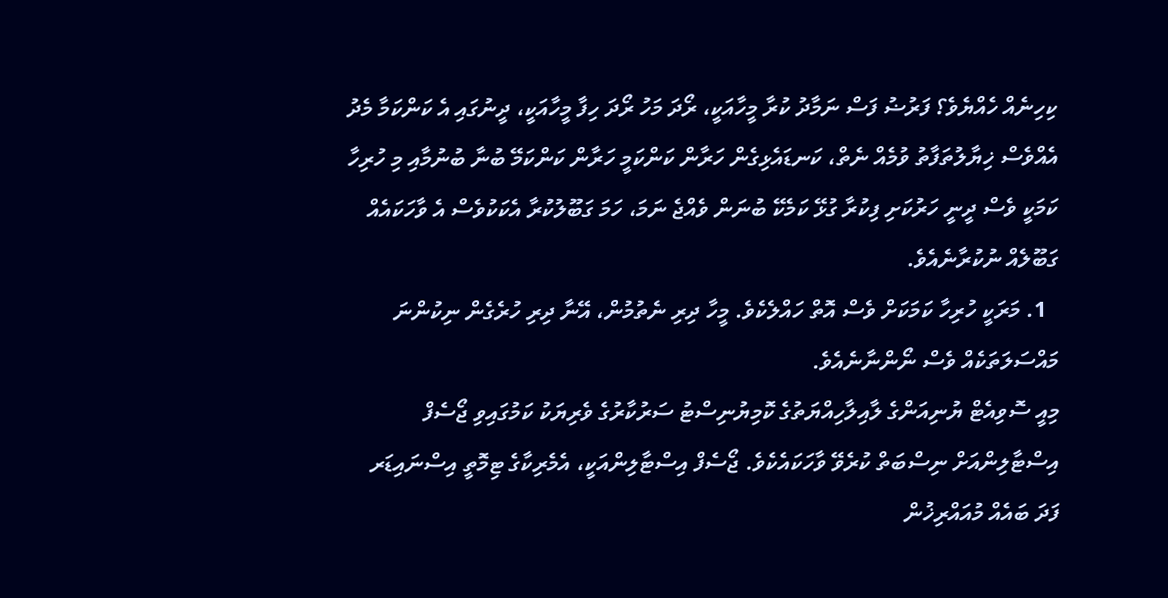ކިހިނެއް ހެއްޔެވެ؟ ފަރުޟު ފަސް ނަމާދު ކުރާ މީހާއަކީ، ރޯދަ މަހު ރޯދަ ހިފާ މީހާއަކީ، ދީނުގައި އެ ކަންކަމާ މެދު އެއްވެސް ޚިޔާލުތަފާތު ވުމެއް ނެތް، ކަނޑައެޅިގެން ހަރާން ކަންކަމީ ހަރާން ކަންކަމޭ ބުނާ ބުނުމާއި މި ހުރިހާ ކަމަކީ ވެސް ދީނީ ހަރުކަށި ފިކުރާ ގުޅޭ ކަމެކޭ ބުނަން ވެއްޖެ ނަމަ، ހަމަ ގަބޫލުކުރާ އެކަކުވެސް އެ ވާހަކައެއް ގަބޫލެއް ނުކުރާނެއެވެ.
  1. މަރަކީ ހުރިހާ ކަމަކަށް ވެސް އޮތް ހައްލެކެވެ. މީހާ ދިރި ނެތުމުން، އޭނާ ދިރި ހުރެގެން ނިކުންނަ މައްސަލަތަކެއް ވެސް ނޯންނާނެއެވެ.
މިއީ ސޮވިއެޓް ޔުނިއަންގެ ލާއިލާހިއްޔަތުގެ ކޮމިޔުނިސްޓު ސަރުކާރުގެ ވެރިޔަކު ކަމުގައިވި ޖޯސެފް އިސްޓާލިންއަށް ނިސްބަތް ކުރެވޭ ވާހަކައެކެވެ. ޖޯސެފް އިސްޓާލިންއަކީ، އެމެރިކާގެ ޓިމޮތީ އިސްނައިޑަރ ފަދަ ބައެއް މުއައްރިޚުން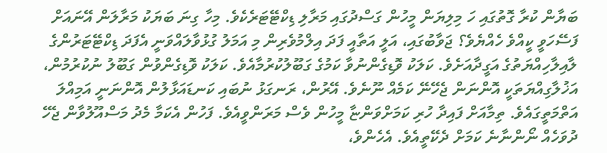ބަޔާން ކުރާ ގޮތުގައި ހަ މިލިޔަން މީހުން ގަސްދުގައި މަރާލި ޑިކްޓޭޓަރެކެވެ. މިހާ ގިނަ ބަޔަކު މަރާލަން އޭނައަށް ފަސޭހަވީ ކީއްވެ ހެއްޔެވެ؟ ޖަވާބުގައި، އަލީ އަތާއީ ފަދަ އިލްމުވެރިން މި އަމަލު ގުޅުވާލައްވަނީ އެފަދަ ޑިކްޓޭޓަރުންގެ ލާއިލާހިއްޔަތުގެ އަގީދާއަށެވެ. ކަލަކު ވޮޑިގެންނުވާ ކަމުގެ ގަބޫލުކުރުމާއެވެ. ކަލަކު ވޮޑިގެންވުން ގަބޫލު ނުކުރުމުން، އަޚުލާގިއްޔަތަކީ އޮންނަން ޖެހޭނޭ ކަމެއް ނޫނެވެ. އޭރުން، ރަނގަޅު ނުބައި ކަނޑައަޅާލުން އޮންނަނީ އަމިއްލަ އަތްމަތީގައެވެ. ތިމާއަށް ފައިދާ ހުރި ކަމަށްވަންޏާ މީހުން ވެސް މަރަންވީއެވެ. ފަހުން އެކަމާ މެދު މަސްއޫލުވާން ޖެހޭ ދުވަހެއް ނޯންނާނެ ކަމަށް ދެކޭތީއެވެ. އެހެންވެ،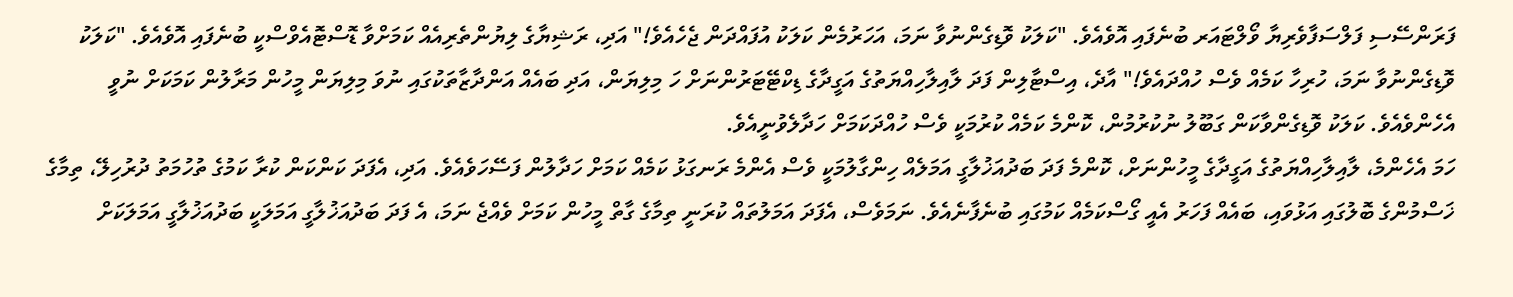ފަރަންސޭސި ފަލްސަފާވެރިޔާ ވޯލްޓައަރ ބުނެފައި އޮވެއެވެ. "ކަލަކު ވޮޑިގެންނުވާ ނަމަ، އަހަރުމެން ކަލަކު އުފައްދަން ޖެހެއެވެ!" އަދި، ރަޝިޔާގެ ލިޔުންތެރިއެއް ކަމަށްވާ ޑޮސްޓޮއެވްސްކީ ބުނެފައި އޮވެއެވެ. "ކަލަކު ވޮޑިގެންނުވާ ނަމަ، ހުރިހާ ކަމެއް ވެސް ހުއްދައެވެ!" އާދެ، އިސްޓާލިން ފަދަ ލާއިލާހިއްޔަތުގެ އަގީދާގެ ޑިކްޓޭޓަރުންނަށް ހަ މިލިޔަން، އަދި ބައެއް އަންދާޒާތަކުގައި ނުވަ މިލިޔަން މީހުން މަރާލުން ކަމަކަށް ނުވީ އެހެންވެއެވެ. ކަލަކު ވޮޑިގެންވާކަން ގަބޫލު ނުކުރުމުން، ކޮންމެ ކަމެއް ކުރުމަކީ ވެސް ހުއްދަކަމަށް ހަދާލެވުނީއެވެ.
ހަމަ އެހެންމެ، ލާއިލާހިއްޔަތުގެ އަގީދާގެ މީހުންނަށް، ކޮންމެ ފަދަ ބަދުއަޚުލާގީ އަމަލެއް ހިންގާލުމަކީ ވެސް އެންމެ ރަނގަޅު ކަމެއް ކަމަށް ހަދާލުން ފަސޭހަވެއެވެ. އަދި، އެފަދަ ކަންކަން ކުރާ ކަމުގެ ތުހުމަތު ދުރުހިލޭ، ތިމާގެ ޚަސްމުންގެ ބޮލުގައި އަޅުވައި، ބައެއް ފަހަރު އެއީ ގޯސްކަމެއް ކަމުގައި ބުނެފާނެއެވެ. ނަމަވެސް، އެފަދަ އަމަލުތައް ކުރަނީ ތިމާގެ ގާތް މީހުން ކަމަށް ވެއްޖެ ނަމަ، އެ ފަދަ ބަދުއަޚުލާގީ އަމަލަކީ ބަދުއަޚުލާގީ އަމަލަކަށް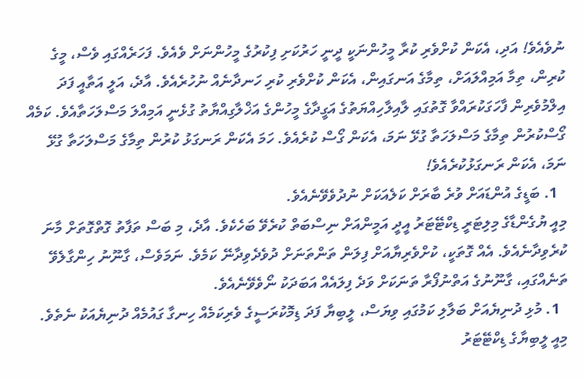ނުވެއެވެ! އަދި، އެކަން ކުށްވެރި ކުރާ މީހުންނަކީ ދީނީ ހަރުކަށި ފިކުރުގެ މީހުންނަށް ވެއެވެ. ފަހަރެއްގައި ވެސް، މީގެ ކުރިން، ތިމާ އަމިއްލައަށް، ތިމާގެ އަނގައިން، އެކަން ކުށްވެރި ކުރި ހަނދާނެއް ނުހުރެއެވެ. އާދެ، އަލީ އަތާއީ ފަދަ އިލްމުވެރިން ފާހަގަކުރައްވާ ގޮތުގައި ލާއިލާހިއްޔަތުގެ އަގީދާގެ މީހުންގެ އަޚްލާގިއްޔާތު ގުޅެނީ އަމިއްލަ މަސްލަހަތާއެވެ. ކަމެއް ގޯސްކުރުން ތިމާގެ މަސްލަހަތާ ގުޅޭ ނަމަ، އެކަން ގޯސް ކުރެއެވެ. ހަމަ އެކަން ރަނގަޅު ކުރުން ތިމާގެ މަސްލަހަތާ ގުޅޭ ނަމަ، އެކަން ރަނގަޅުކުރެއެވެ!
  1. ބަޑީގެ އުންޑައަށް ވުރެ ބާރަށް ކަލެއަކަށް ނުދުވެވޭނެއެވެ.
މިއީ ޔުގެންޑާގެ މިލިޓަރީ ޑިކްޓޭޓަރު އީދީ އަމީންއަށް ނިސްބަތް ކުރެވޭ ބަހެކެވެ. އާދެ، މި ބަސް ތަފާތު ގޮތްގޮތަށް މާނަ ކުރެވިދާނެއެވެ. އެއް ގޮތަކީ، ކުށްވެރިޔާއަށް ފިލަން ތަންތަނަށް ދުވެދެވިދާނޭ ކަމެވެ. ނަމަވެސް، ގާނޫނު ހިންގާލެވޭ ތަނެއްގައި، ގާނޫނުގެ އަތްނުފޯރާ ތަނަކަށް ވަދެ ފިލައެއް އަބަދަކު ނޯވެވޭނެއެވެ.
  1. މުޅި ދުނިޔެއަށް ބަލާލި ކަމުގައި ވިޔަސް، ލީބިޔާ ފަދަ ޑިމޮކުރަސީގެ ވެރިކަމެއް ހިނގާ ގައުމެއް ދުނިޔެއަކު ނެތެވެ.
މިއީ ލީބިޔާގެ ޑިކްޓޭޓަރު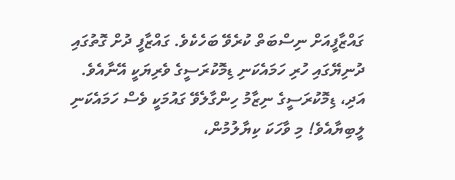ގައްޒާފީއަށް ނިސްބަތް ކުރެވޭ ބަހެކެވެ. ގައްޒާފީ ދުށް ގޮތުގައި ދުނިޔޭގައި ހުރި ހަމައެކަނި ޑިމޮކުރަސީގެ ވެރިޔަކީ އޭނާއެވެ. އަދި، ޑިމޮކުރަސީގެ ނިޒާމު ހިންގާލެވޭ ގައުމަކީ ވެސް ހަމައެކަނި ލީބިޔާއެވެ! މި ވާހަކަ ކިޔާލުމުން،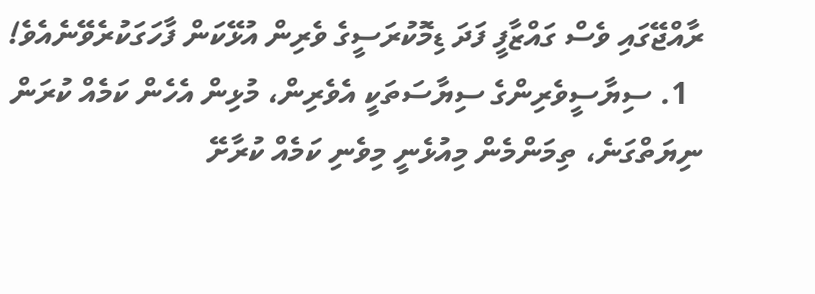ރާއްޖޭގައި ވެސް ގައްޒާފީ ފަދަ ޑިމޮކުރަސީގެ ވެރިން އުޅޭކަން ފާހަގަކުރެވޭނެއެވެ!
  1. ސިޔާސީވެރިންގެ ސިޔާސަތަކީ އެވެރިން، މުޅިން އެހެން ކަމެއް ކުރަން ނިޔަތްގަނެ، ތިމަންމެން މިއުޅެނީ މިވެނި ކަމެއް ކުރާށޭ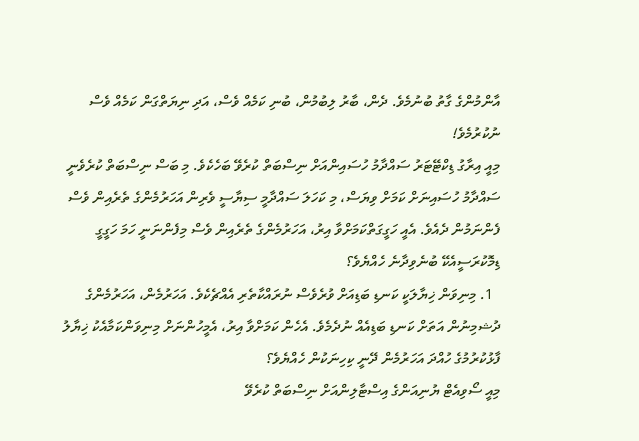އާންމުންގެ ގާތު ބުނުމެވެ. ދެން، ބާރު ލިބުމުން، ބުނި ކަމެއް ވެސް، އަދި ނިޔަތްގަން ކަމެއް ވެސް ނުކުރުމެވެ!
މިއީ އިރާގު ޑިކްޓޭޓަރު ސައްދާމު ހުސައިންއަށް ނިސްބަތް ކުރެވޭ ބަހެކެވެ. މި ބަސް ނިސްބަތް ކުރެވެނީ ސައްދާމު ހުސައިނަށް ކަމަށް ވިޔަސް، މި ކަހަލަ ސައްދާމީ ސިޔާސީ ވެރިން އަހަރުމެންގެ ތެރެއިން ވެސް ފެންނަމުން ދެއެވެ. އެއީ ހަގީގަތްކަމަށްވާ އިރު، އަހަރުމެންގެ ތެރެއިން ވެސް މިފެންނަނީ ހަމަ ހަގީގީ ޑިމޮކުރަސީއެކޭ ބުނެވިދާނެ ހެއްޔެވެ؟
  1. މިނިވަން ޚިޔާލަކީ ކަނޑި ބަޑިއަށް ވުރެވެސް ނުރައްކާތެރި އެއްޗެކެވެ. އަހަރުމެން، އަހަރުމެންގެ ދުޝމިނުން އަތަށް ކަނޑި ބަޑިއެއް ނުދެމެވެ. އެހެން ކަމަށްވާ އިރު، އެމީހުންނަށް މިނިވަންކަމާއެކު ޚިޔާލު ފާޅުކުރުމުގެ ހުއްދަ އަހަރުމެން ދޭނީ ކިހިނަކުން ހެއްޔެވެ؟
މިއީ ސޯވިއެޓް ޔުނިއަންގެ އިސްޓާލިންއަށް ނިސްބަތް ކުރެވޭ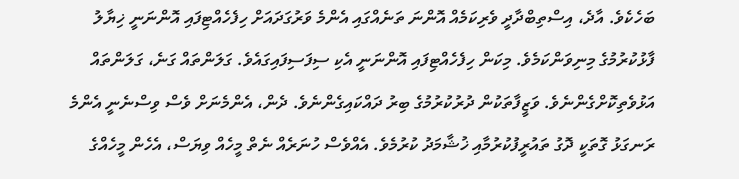ބަހެކެވެ. އާދެ، އިސްތިބްދާދީ ވެރިކަމެއް އޮންނަ ތަނެއްގައި އެންމެ ވަރުގަދައަށް ހިފެހެއްޓިފައި އޮންނަނީ ޚިޔާލު ފާޅުކުރުމުގެ މިނިވަންކަމެވެ. މިކަން ހިފެހެއްޓިފައި އޮންނަނީ އެކި ސިފަސިފައިގައެވެ. ގަލަންތައް ގަނެ، ގަލަންތައް އަޅުވެތިކޮށްގެންނެވެ. ވަޒީފާތަކުން ދުރުކުރުމުގެ ބިރު ދައްކައިގެންނެވެ. ދެން، އެންމެނަށް ވެސް ވިސްނެނީ އެންމެ ރަނގަޅު ގޮތަކީ ދޮގު ތައުރީފުކުރުމާއި ޚުޝާމަދު ކުރުމެވެ. އެއްވެސް ހުނަރެއް ނެތް މީހެއް ވިޔަސް، އެހެން މީހެއްގެ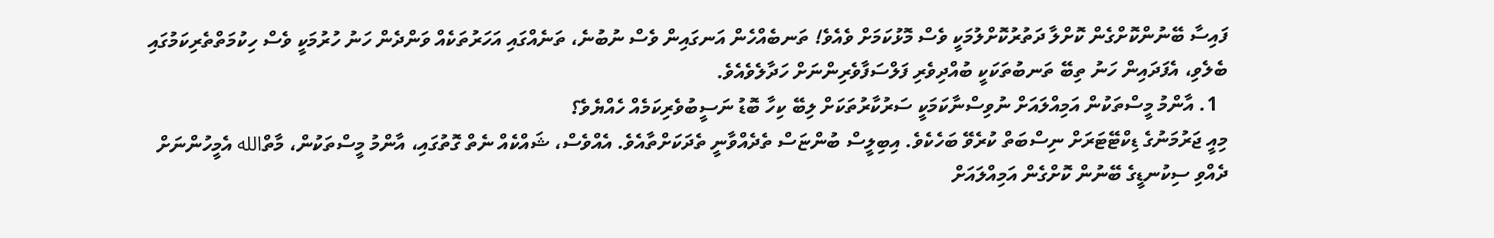ފައިސާ ބޭނުންކޮށްގެން ކޮށްލާ ދަތުރުކޮށްލުމަކީ ވެސް މޮޅުކަމަށް ވެއެވެ! ތަނބެއްހެން އަނގައިން ވެސް ނުބުނެ، ތަނެއްގައި އަހަރުތަކެއް ވަންދެން ހަނު ހުރުމަކީ ވެސް ހިކުމަތްތެރިކަމުގައި ބެލެވި، އެފަދައިން ހަނު ތިބޭ ތަނބުތަކަކީ ބުއްދިވެރި ފަލްސަފާވެރިންނަށް ހަދާލެވެއެވެ.
  1. އާންމު މީސްތަކުން އަމިއްލައަށް ނުވިސްނާކަމަކީ ސަރުކާރުތަކަށް ލިބޭ ކިހާ ބޮޑު ނަސީބުވެރިކަމެއް ހެއްޔެވެ؟
މިއީ ޖަރުމަނުގެ ޑިކްޓޭޓަރަށް ނިސްބަތް ކުރެވޭ ބަހެކެވެ. އިބިލީސް ބުންޏަސް ތެދެއްވާނީ ތެދަކަށްތާއެވެ. އެއްވެސް، ޝައްކެއް ނެތް ގޮތުގައި، އާންމު މީސްތަކުން، މާތްالله އެމީހުންނަށް ދެއްވި ސިކުނޑީގެ ބޭނުން ކޮށްގެން އަމިއްލައަށް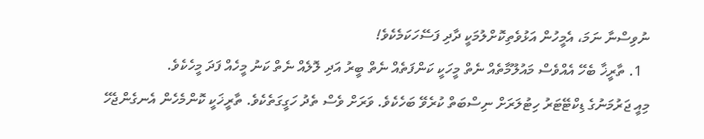ނުވިސްނާ ނަމަ، އެމީހުން އަޅުވެތިކޮށްލުމަކީ ދާދި ފަސޭހަކަމެކެވެ!
  1. ތާރީޚާ ބެހޭ އެއްވެސް މައުލޫމާތެއް ނެތް މީހަކީ ކަންފަތެއް ނެތް ބީރު އަދި ލޮލެއް ނެތް ކަނު މީހެއް ފަދަ މީހެކެވެ.
މިއީ ޖަރުމަނުގެ ޑިކްޓޭޓަރު ހިޓުލަރަށް ނިސްބަތް ކުރެވޭ ބަހެކެވެ. ވަރަށް ވެސް ތެދު ހަގީގަތެކެވެ. ތާރީޚަކީ ކޮންމެހެން އެނގެންޖެހޭ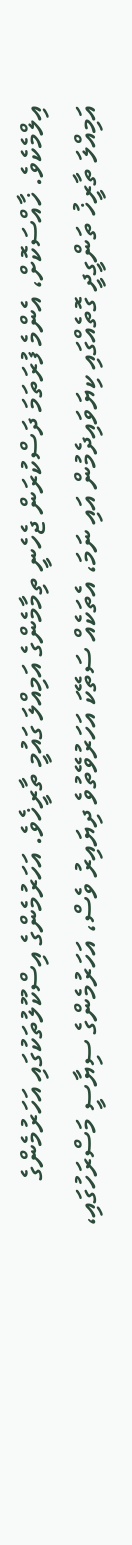އިލްމެކެވެ. ޚާއްސަކޮށް، އެންމެ ފުރަތަމަ ދަސްކުރަން ޖެހެނީ ތިމާމެންގެ އަމިއްލަ ގައުމީ ތާރީޚެވެ. އަހަރުމެންގެ އިސްކޫލުތަކުގައި އަހަރުމެންގެ އަމިއްލަ ތާރީޚު ތަންގީދީ ގޮތެއްގައި ކިޔަވައިދެމުން އައި ނަމަ، އެތަކެއް ސަތޭކަ އަހަރުވޭތުވެ ދިޔައިރު ވެސް، އަހަރުމެންގެ ސިޔާސީ މަސްރަހުގައި،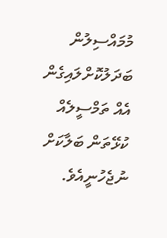މުމައްސިލުން ބަދަލުކޮށްލައިގެން އެއް ތަމްސީލެއް ކުޅޭތަން ބަލާކަށް ނުޖެހުނީއެވެ.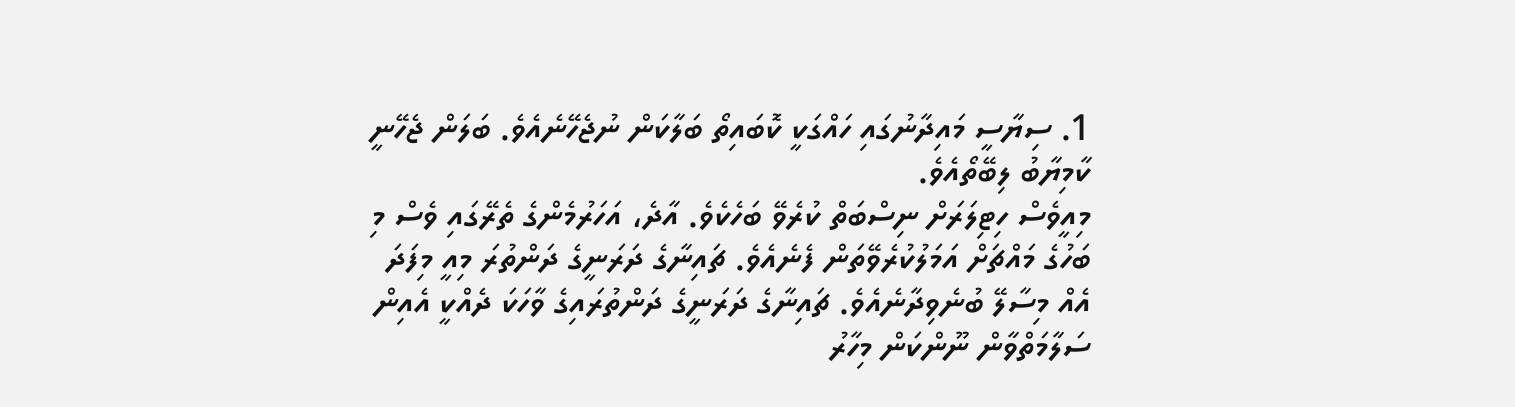1. ސިޔާސީ މައިދާނުގައި ހައްގަކީ ކޮބައިތޯ ބަލާކަން ނުޖެހޭނެއެވެ. ބަލަން ޖެހޭނީ ކާމިޔާބު ލިބޭތޯއެވެ.
މިއީވެސް ހިޓިލަރަށް ނިސްބަތް ކުރެވޭ ބަހެކެވެ. އާދެ، އަހަރުމެންގެ ތެރޭގައި ވެސް މި ބަހުގެ މައްޗަށް އަމަލުކުރެވޭތަން ފެނެއެވެ. ޗައިނާގެ ދަރަނީގެ ދަންތުރަ މިއީ މިފަދަ އެއް މިސާލޭ ބުނެވިދާނެއެވެ. ޗައިނާގެ ދަރަނީގެ ދަންތުރައިގެ ވާހަކަ ދެއްކީ އެއިން ސަލާމަތްވާން ނޫންކަން މިހާރު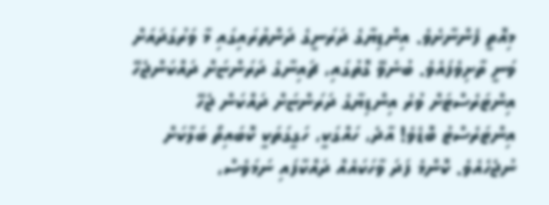މިއޮތީ ފެންނާށެވެ. އިންޑިޔާގެ ދަރަނީގެ ދަންތުރައިގައި މާ ވަރުގަދައަށް ވަނީ ތާށިވެފައެވެ. ބުނެވޭ ގޮތުގައި، ޗައިނާގެ ދަރަންޏަށް ދައްކަންޖެހޭ އިންޓަރެސްޓަށް ވުރެ އިންޑިޔާގެ ދަރަންޏަށް ދައްކަން ޖެހޭ އިންޓަރެސްޓު ބޮޑެވެ! އާދެ، ހައްގަކީ، ހަގީގަތަކީ ކޮބައިތޯ ބަލާކަށް ނުޖެހެއެވެ. ކޮންމެ ފަދަ ވާހަކައެއް ދައްކާފައި ނަމަވެސް،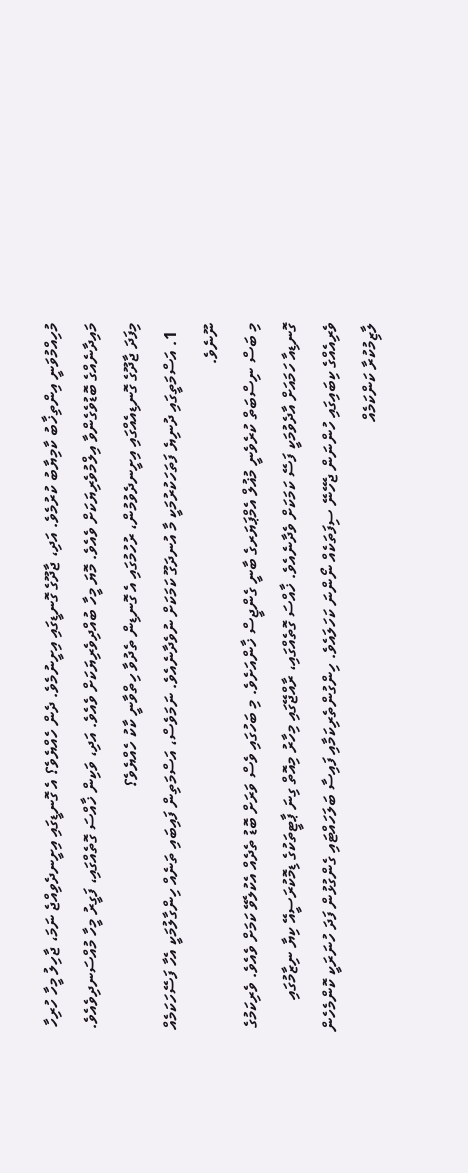މުހިއްމުވަނީ އިންތިޚާބު ކާމިޔާބު ކުރުމެވެ. އަދި، ޖާދޫގެ ގޮނޑީގައި އިށީނުމެވެ. ދެން ހެއްޔެވެ؟ އެ ގޮނޑީގައި އިށީނދެވިއްޖެ ނަމަ، ޖާހިލު މީހާ ހުރިހާ މައިދާނެއްގެ ބޮޑުވެގެންވާ އިލްމުވެރިޔަކަށް ވެއެވެ. މޮޔަ މީހާ ބުއްދިވެރިޔަކަށް ވެއެވެ. އަދި، ވަކިން ޚާއްސަ ގޮތެއްގައި، ފަގީރު މީހާ މުއްސަނދިވެއެވެ. މިފަދަ ޖާދޫގެ ގޮނޑިއެއްގައި އިށީނދެވުމުން، ރުހުމުގައި އެ ގޮނޑިން ތެދުވާ ހިތްވާނީ ކާކު ހެއްޔެވެ؟
  1. އަސްމަތީގައި ދުނިޔެ ފަތަހަކުރުމަކީ މާ އުނދަގޫ ކަމަކަށް ނުވެދާނެއެވެ. ނަމަވެސް، އަސްމަތިން ފައިބައި ތަނެއް ހިންގާލުމަކީ އެހާ ފަސޭހަކަމެއް ނޫނެވެ.
މި ބަސް ނިސްބަތް ކުރެވެނީ މުޣުލް އެމްޕަޔަރގެ ބާނީ ގެންޖީސް ޚާންއަށެވެ. މި ބަހުގައި ވެސް ވަރަށް ބޮޑު ތެދެއް އެކުލެވޭ ކަމަށް ވެއެވެ. ވެރިކަމުގެ ގޮނޑިއާ ހަމައަށް އާދެވުމަކީ ފަސޭ ކަމަކަށް ވެދާނެއެވެ. ޚާއްސަ ގޮތެއްގައި، ރާއްޖޭގައި މިހާރު މިއޮތް ގިނަ ޕާޓީތަކުގެ ޑިމޮކުރަސީއޭ ކިޔާ ނިޒާމުގައި ވެރިއެއްގެ ކިބައިގައި ހުންނަން ޖެހޭނޭ ސިފަތަކެއް ނޯންނަ ކަހަލައެވެ. ހިންގުންތެރިކަމާއި ފައިސާ ބަލަހައްޓައި ގެންގުޅުން ފަދަ ހުނަރަކީ ކޮންމެހެން ލާޒިމުކުރާ ކަންކަމެއް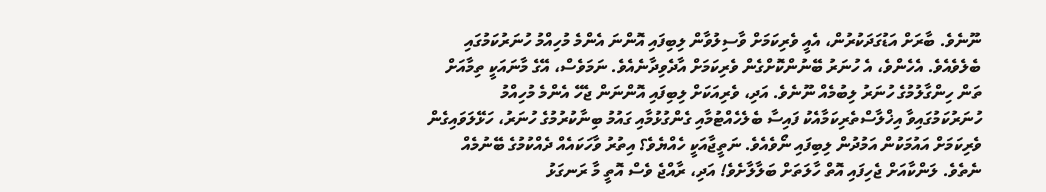ނޫނެވެ. ބާރަށް އަޑުގަދަކުރުން، އެއީ ވެރިކަމަށް ވާސިލުވާން ލިބިފައި އޮންނަ އެންމެ މުހިއްމު ހުނަރުކަމުގައި ބެލެވެއެވެ. އެހެންވެ، އެ ހުނަރު ބޭނުންކޮށްގެން ވެރިކަމަށް އާދެވިދާނެއެވެ. ނަމަވެސް، އޭގެ މާނައަކީ ތިމާއަށް ތަން ހިންގާލުމުގެ ހުނަރު ލިބުމެއް ނޫނެވެ. އަދި، ވެރިއަކަށް ލިބިފައި އޮންނަން ޖެހޭ އެންމެ މުހިއްމު ހުނަރުކަމުގައިވާ އިޚްލާސްތެރިކަމާއެކު ފައިސާ ބެލެހެއްޓުމާއި ގެންގުޅުމާއި ގައުމު ބިނާކުރުމުގެ ހުނަރު، ހަޅޭލަވައިގެން ވެރިކަމަށް އައުމަކުން އަމުދުން ލިބިފައި ނޯވެއެވެ. ނަތީޖާއަކީ ހެއްޔެވެ؟ އިތުރު ވާހަކައެއް ދެއްކުމުގެ ބޭނުމެއް ނެތެވެ. ލަންކާއަށް ޖެހިފައި އޮތް ހާލަތަށް ބަލާލާށެވެ! އަދި، ރާއްޖެ ވެސް އޮތީ މާ ރަނގަޅު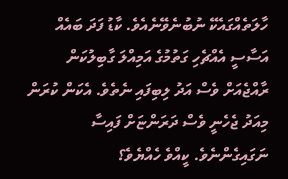ހާލަތެއްގައެކޭ ނުބުނެވޭނެއެވެ. ކާޑު ފަދަ ބައެއް އަސާސީ އެއްޗެހި ގަތުމުގެ އަމިއްލަ ގާބިލުކަން ރާއްޖެއަށް ވެސް އަދު ލިބިފައި ނެތެވެ. އެކަން ކުރަން މިއަދު ޖެހެނީ ވެސް ދަރަންޏަށް ފައިސާ ނަގައިގެންނެވެ. ކީއްވެ ހެއްޔެވެ؟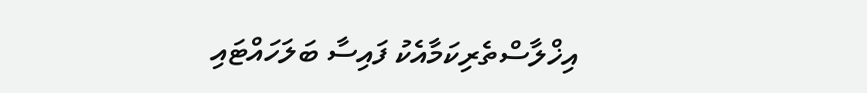އިޚްލާސްތެރިކަމާއެކު ފައިސާ ބަލަހައްޓައި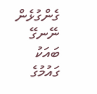ގެންގުޅެން ނޭނގޭ ބައަކު ގައުމުގެ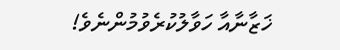ޚަޒާނާއާ ހަވާލުކުރެވުމުންނެވެ!